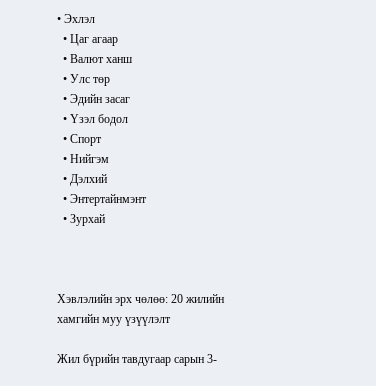• Эхлэл
  • Цаг агаар
  • Валют ханш
  • Улс төр
  • Эдийн засаг
  • Үзэл бодол
  • Спорт
  • Нийгэм
  • Дэлхий
  • Энтертайнмэнт
  • Зурхай



Хэвлэлийн эрх чөлөө: 20 жилийн хамгийн муу үзүүлэлт

Жил бүрийн тавдугаар сарын 3-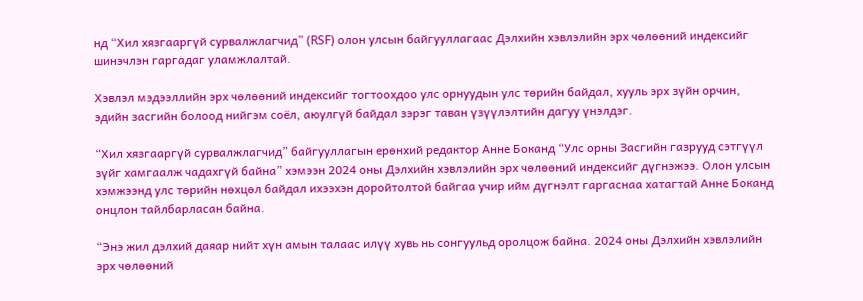нд “Хил хязгааргүй сурвалжлагчид” (RSF) олон улсын байгууллагаас Дэлхийн хэвлэлийн эрх чөлөөний индексийг шинэчлэн гаргадаг уламжлалтай.

Хэвлэл мэдээллийн эрх чөлөөний индексийг тогтоохдоо улс орнуудын улс төрийн байдал, хууль эрх зүйн орчин, эдийн засгийн болоод нийгэм соёл, аюулгүй байдал зэрэг таван үзүүлэлтийн дагуу үнэлдэг.

“Хил хязгааргүй сурвалжлагчид” байгууллагын ерөнхий редактор Анне Боканд “Улс орны Засгийн газрууд сэтгүүл зүйг хамгаалж чадахгүй байна” хэмээн 2024 оны Дэлхийн хэвлэлийн эрх чөлөөний индексийг дүгнэжээ. Олон улсын хэмжээнд улс төрийн нөхцөл байдал ихээхэн доройтолтой байгаа учир ийм дүгнэлт гаргаснаа хатагтай Анне Боканд онцлон тайлбарласан байна.

“Энэ жил дэлхий даяар нийт хүн амын талаас илүү хувь нь сонгуульд оролцож байна. 2024 оны Дэлхийн хэвлэлийн эрх чөлөөний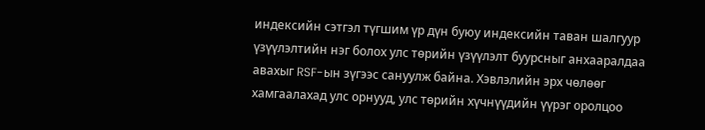индексийн сэтгэл түгшим үр дүн буюу индексийн таван шалгуур үзүүлэлтийн нэг болох улс төрийн үзүүлэлт буурсныг анхааралдаа авахыг RSF-ын зүгээс сануулж байна. Хэвлэлийн эрх чөлөөг хамгаалахад улс орнууд, улс төрийн хүчнүүдийн үүрэг оролцоо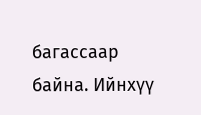багассаар байна. Ийнхүү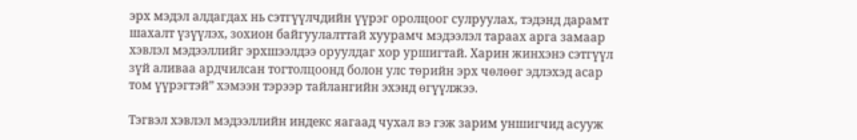эрх мэдэл алдагдах нь сэтгүүлчдийн үүрэг оролцоог сулруулах, тэдэнд дарамт шахалт үзүүлэх, зохион байгуулалттай хуурамч мэдээлэл тараах арга замаар хэвлэл мэдээллийг эрхшээлдээ оруулдаг хор уршигтай. Харин жинхэнэ сэтгүүл зүй аливаа ардчилсан тогтолцоонд болон улс төрийн эрх чөлөөг эдлэхэд асар том үүрэгтэй” хэмээн тэрээр тайлангийн эхэнд өгүүлжээ.

Тэгвэл хэвлэл мэдээллийн индекс яагаад чухал вэ гэж зарим уншигчид асууж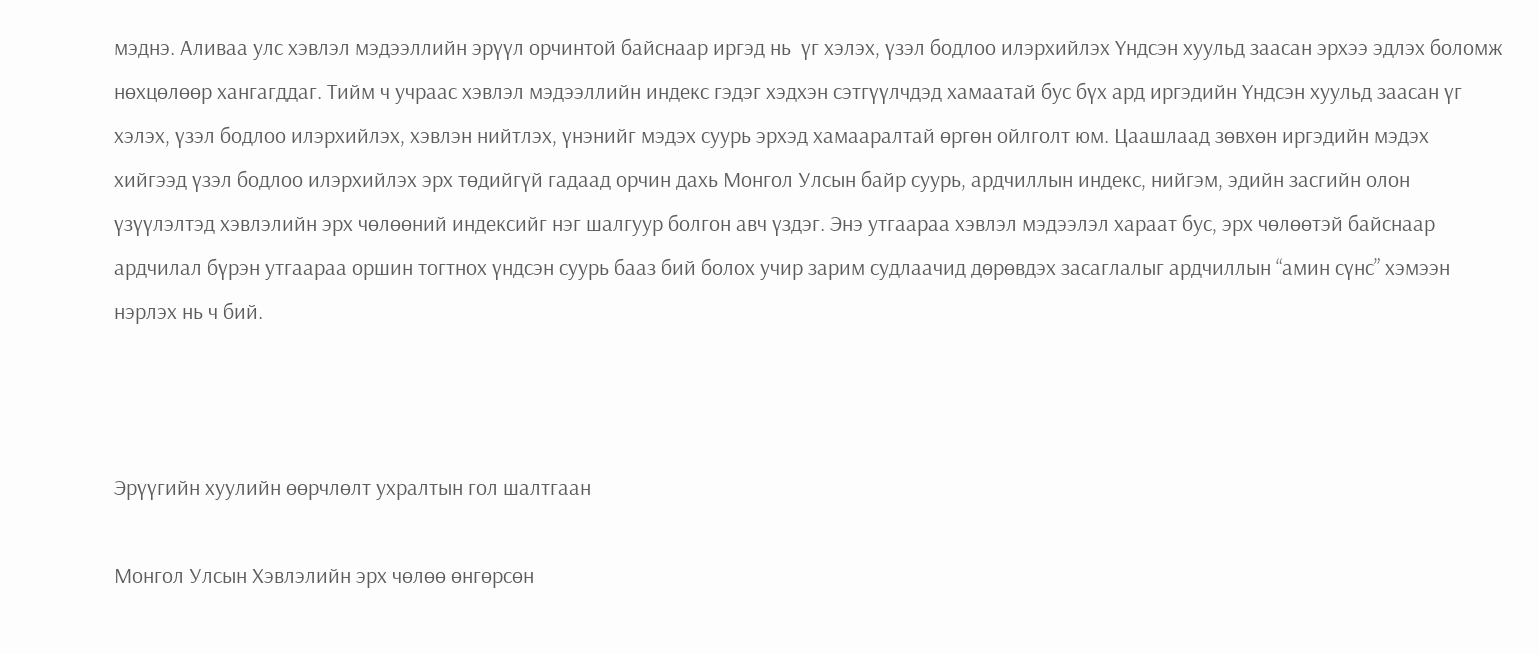мэднэ. Аливаа улс хэвлэл мэдээллийн эрүүл орчинтой байснаар иргэд нь  үг хэлэх, үзэл бодлоо илэрхийлэх Үндсэн хуульд заасан эрхээ эдлэх боломж нөхцөлөөр хангагддаг. Тийм ч учраас хэвлэл мэдээллийн индекс гэдэг хэдхэн сэтгүүлчдэд хамаатай бус бүх ард иргэдийн Үндсэн хуульд заасан үг хэлэх, үзэл бодлоо илэрхийлэх, хэвлэн нийтлэх, үнэнийг мэдэх суурь эрхэд хамааралтай өргөн ойлголт юм. Цаашлаад зөвхөн иргэдийн мэдэх хийгээд үзэл бодлоо илэрхийлэх эрх төдийгүй гадаад орчин дахь Монгол Улсын байр суурь, ардчиллын индекс, нийгэм, эдийн засгийн олон үзүүлэлтэд хэвлэлийн эрх чөлөөний индексийг нэг шалгуур болгон авч үздэг. Энэ утгаараа хэвлэл мэдээлэл хараат бус, эрх чөлөөтэй байснаар ардчилал бүрэн утгаараа оршин тогтнох үндсэн суурь бааз бий болох учир зарим судлаачид дөрөвдэх засаглалыг ардчиллын “амин сүнс” хэмээн нэрлэх нь ч бий.



Эрүүгийн хуулийн өөрчлөлт ухралтын гол шалтгаан

Монгол Улсын Хэвлэлийн эрх чөлөө өнгөрсөн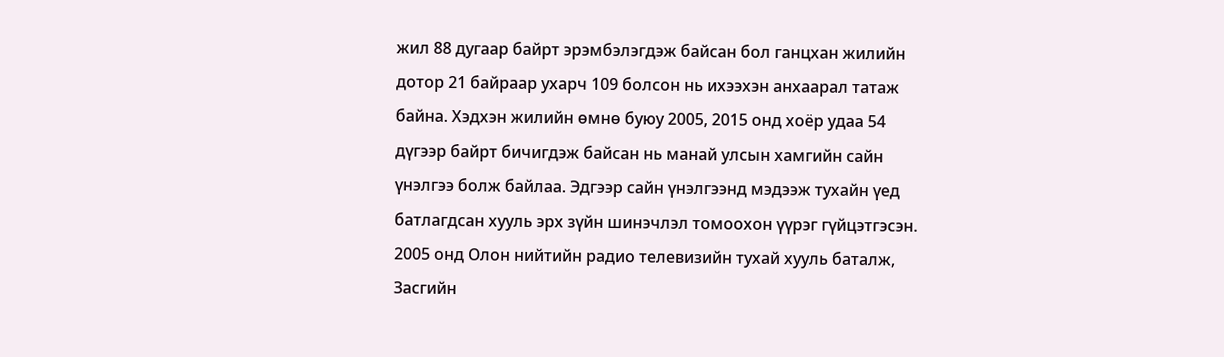жил 88 дугаар байрт эрэмбэлэгдэж байсан бол ганцхан жилийн дотор 21 байраар ухарч 109 болсон нь ихээхэн анхаарал татаж байна. Хэдхэн жилийн өмнө буюу 2005, 2015 онд хоёр удаа 54 дүгээр байрт бичигдэж байсан нь манай улсын хамгийн сайн үнэлгээ болж байлаа. Эдгээр сайн үнэлгээнд мэдээж тухайн үед батлагдсан хууль эрх зүйн шинэчлэл томоохон үүрэг гүйцэтгэсэн. 2005 онд Олон нийтийн радио телевизийн тухай хууль баталж, Засгийн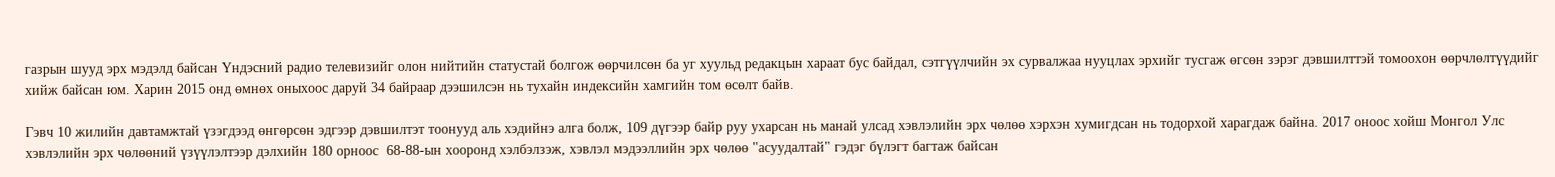газрын шууд эрх мэдэлд байсан Үндэсний радио телевизийг олон нийтийн статустай болгож өөрчилсөн ба уг хуульд редакцын хараат бус байдал, сэтгүүлчийн эх сурвалжаа нууцлах эрхийг тусгаж өгсөн зэрэг дэвшилттэй томоохон өөрчлөлтүүдийг хийж байсан юм. Харин 2015 онд өмнөх оныхоос даруй 34 байраар дээшилсэн нь тухайн индексийн хамгийн том өсөлт байв.

Гэвч 10 жилийн давтамжтай үзэгдээд өнгөрсөн эдгээр дэвшилтэт тоонууд аль хэдийнэ алга болж, 109 дүгээр байр руу ухарсан нь манай улсад хэвлэлийн эрх чөлөө хэрхэн хумигдсан нь тодорхой харагдаж байна. 2017 оноос хойш Монгол Улс хэвлэлийн эрх чөлөөний үзүүлэлтээр дэлхийн 180 орноос  68-88-ын хооронд хэлбэлзэж, хэвлэл мэдээллийн эрх чөлөө "асуудалтай" гэдэг бүлэгт багтаж байсан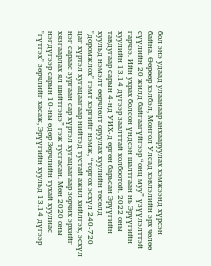бол энэ удаад улаанаар анхааруулах хэмжээнд хүрсэн байна. Өөрөөр хэлбэл, Монгол Улсад хэвлэлийн эрх чөлөө сүүлийн 20 жилд байгаагүйгээр “онц муу” үзүүлэлттэй гарчээ. Ийн ухрах болсон үндсэн шалтгаан нь Эрүүгийн хуулийн 13.14 дүгээр заалттай холбоотой. 2022 оны тавдугаар сарын 4-нд УИХ-д өргөн барьсан Эрүүгийн хуульд нэмэлт өөрчлөлт оруулах хуулийн төсөлд "доромжлох" гэмт хэргийг нэмж, “торгох эсхүл 240-720 цаг хүртэл хугацаагаар нийтэд тустай ажил хийлгэх, эсхүл нэг сараас зургаан сар хүртэл хугацаагаар зорчих эрхийг хязгаарлах ял шийтгэнэ” гэж тусгасан. Мөн 2020 оны нэгдүгээр сарын 10-ны өдөр Зөрчлийн тухай хуулиас "гүтгэх" зөрчлийг хасаж, Эрүүгийн хуульд 13.14 дүгээр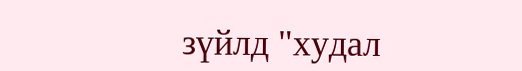зүйлд "худал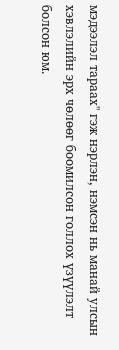мэдээлэл тараах" гэж нэрлэн, нэмсэн нь манай улсын хэвлэлийн эрх чөлөөг боомилсон голлох үзүүлэлт болсон юм.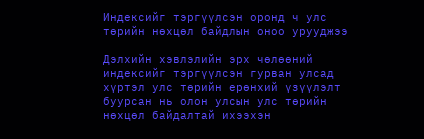Индексийг тэргүүлсэн оронд ч улс төрийн нөхцөл байдлын оноо урууджээ

Дэлхийн хэвлэлийн эрх чөлөөний индексийг тэргүүлсэн гурван улсад хүртэл улс төрийн ерөнхий үзүүлэлт буурсан нь олон улсын улс төрийн нөхцөл байдалтай ихээхэн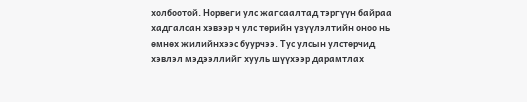холбоотой. Норвеги улс жагсаалтад тэргүүн байраа хадгалсан хэвээр ч улс төрийн үзүүлэлтийн оноо нь өмнөх жилийнхээс буурчээ. Тус улсын улстөрчид хэвлэл мэдээллийг хууль шүүхээр дарамтлах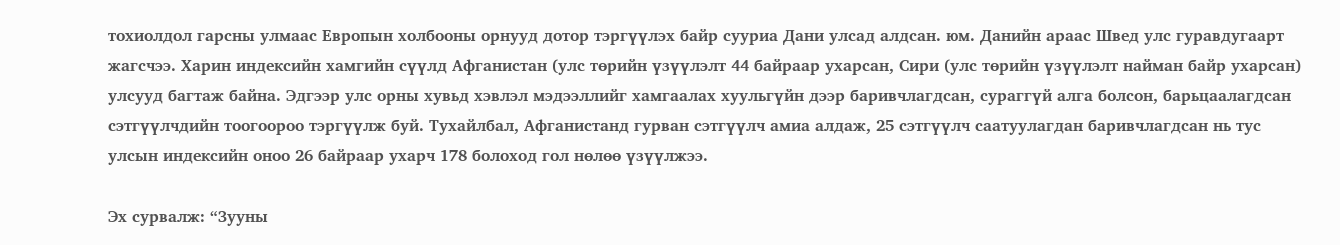тохиолдол гарсны улмаас Европын холбооны орнууд дотор тэргүүлэх байр сууриа Дани улсад алдсан. юм. Данийн араас Швед улс гуравдугаарт жагсчээ. Харин индексийн хамгийн сүүлд Афганистан (улс төрийн үзүүлэлт 44 байраар ухарсан, Сири (улс төрийн үзүүлэлт найман байр ухарсан) улсууд багтаж байна. Эдгээр улс орны хувьд хэвлэл мэдээллийг хамгаалах хуульгүйн дээр баривчлагдсан, сураггүй алга болсон, барьцаалагдсан сэтгүүлчдийн тоогоороо тэргүүлж буй. Тухайлбал, Афганистанд гурван сэтгүүлч амиа алдаж, 25 сэтгүүлч саатуулагдан баривчлагдсан нь тус улсын индексийн оноо 26 байраар ухарч 178 болоход гол нөлөө үзүүлжээ.

Эх сурвалж: “Зууны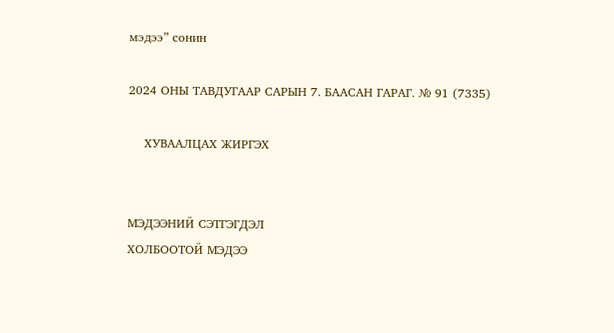мэдээ” сонин

2024 ОНЫ ТАВДУГААР САРЫН 7. БААСАН ГАРАГ. № 91 (7335)

    ХУВААЛЦАХ ЖИРГЭХ


МЭДЭЭНИЙ СЭТГЭГДЭЛ
ХОЛБООТОЙ МЭДЭЭ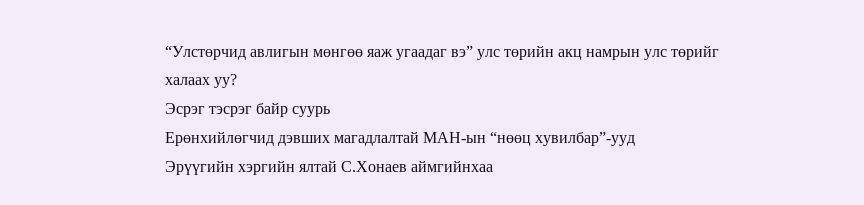“Улстөрчид авлигын мөнгөө яаж угаадаг вэ” улс төрийн акц намрын улс төрийг халаах уу?
Эсрэг тэсрэг байр суурь
Ерөнхийлөгчид дэвших магадлалтай МАН-ын “нөөц хувилбар”-ууд
Эрүүгийн хэргийн ялтай С.Хонаев аймгийнхаа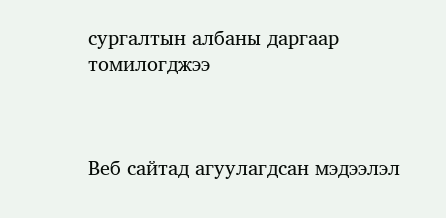сургалтын албаны даргаар томилогджээ



Веб сайтад агуулагдсан мэдээлэл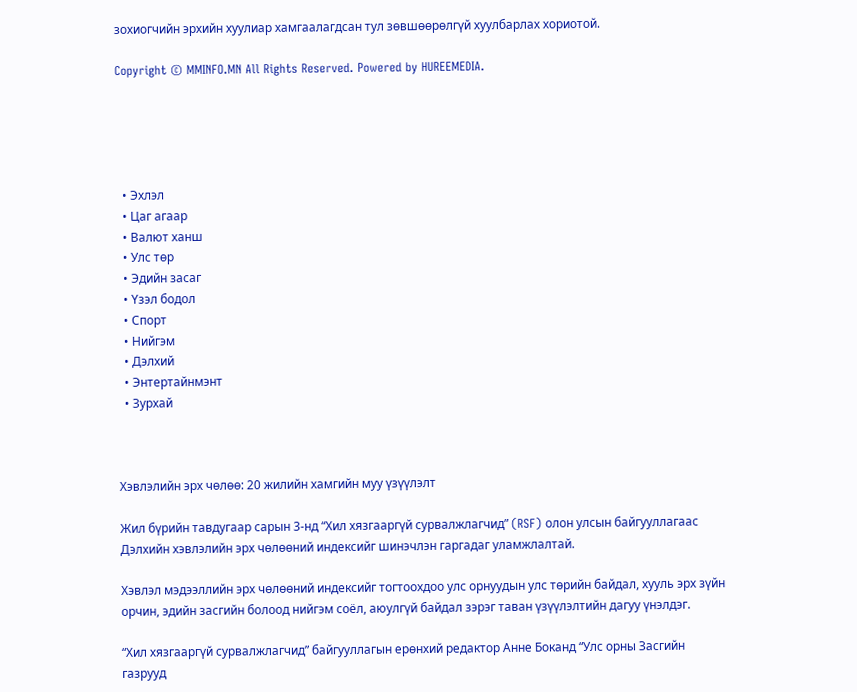зохиогчийн эрхийн хуулиар хамгаалагдсан тул зөвшөөрөлгүй хуулбарлах хориотой.

Copyright © MMINFO.MN All Rights Reserved. Powered by HUREEMEDIA.





  • Эхлэл
  • Цаг агаар
  • Валют ханш
  • Улс төр
  • Эдийн засаг
  • Үзэл бодол
  • Спорт
  • Нийгэм
  • Дэлхий
  • Энтертайнмэнт
  • Зурхай



Хэвлэлийн эрх чөлөө: 20 жилийн хамгийн муу үзүүлэлт

Жил бүрийн тавдугаар сарын 3-нд “Хил хязгааргүй сурвалжлагчид” (RSF) олон улсын байгууллагаас Дэлхийн хэвлэлийн эрх чөлөөний индексийг шинэчлэн гаргадаг уламжлалтай.

Хэвлэл мэдээллийн эрх чөлөөний индексийг тогтоохдоо улс орнуудын улс төрийн байдал, хууль эрх зүйн орчин, эдийн засгийн болоод нийгэм соёл, аюулгүй байдал зэрэг таван үзүүлэлтийн дагуу үнэлдэг.

“Хил хязгааргүй сурвалжлагчид” байгууллагын ерөнхий редактор Анне Боканд “Улс орны Засгийн газрууд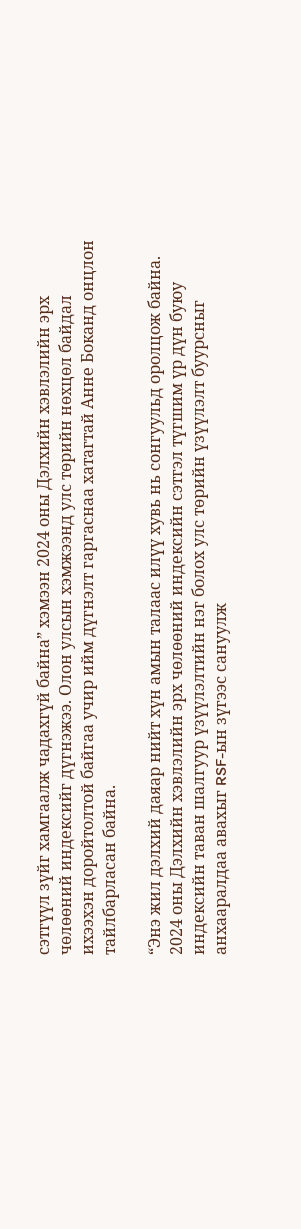сэтгүүл зүйг хамгаалж чадахгүй байна” хэмээн 2024 оны Дэлхийн хэвлэлийн эрх чөлөөний индексийг дүгнэжээ. Олон улсын хэмжээнд улс төрийн нөхцөл байдал ихээхэн доройтолтой байгаа учир ийм дүгнэлт гаргаснаа хатагтай Анне Боканд онцлон тайлбарласан байна.

“Энэ жил дэлхий даяар нийт хүн амын талаас илүү хувь нь сонгуульд оролцож байна. 2024 оны Дэлхийн хэвлэлийн эрх чөлөөний индексийн сэтгэл түгшим үр дүн буюу индексийн таван шалгуур үзүүлэлтийн нэг болох улс төрийн үзүүлэлт буурсныг анхааралдаа авахыг RSF-ын зүгээс сануулж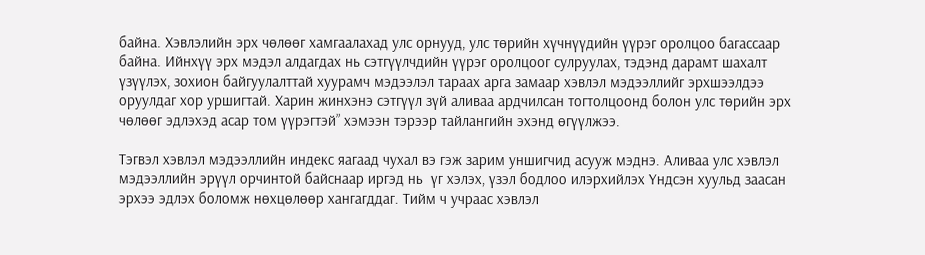байна. Хэвлэлийн эрх чөлөөг хамгаалахад улс орнууд, улс төрийн хүчнүүдийн үүрэг оролцоо багассаар байна. Ийнхүү эрх мэдэл алдагдах нь сэтгүүлчдийн үүрэг оролцоог сулруулах, тэдэнд дарамт шахалт үзүүлэх, зохион байгуулалттай хуурамч мэдээлэл тараах арга замаар хэвлэл мэдээллийг эрхшээлдээ оруулдаг хор уршигтай. Харин жинхэнэ сэтгүүл зүй аливаа ардчилсан тогтолцоонд болон улс төрийн эрх чөлөөг эдлэхэд асар том үүрэгтэй” хэмээн тэрээр тайлангийн эхэнд өгүүлжээ.

Тэгвэл хэвлэл мэдээллийн индекс яагаад чухал вэ гэж зарим уншигчид асууж мэднэ. Аливаа улс хэвлэл мэдээллийн эрүүл орчинтой байснаар иргэд нь  үг хэлэх, үзэл бодлоо илэрхийлэх Үндсэн хуульд заасан эрхээ эдлэх боломж нөхцөлөөр хангагддаг. Тийм ч учраас хэвлэл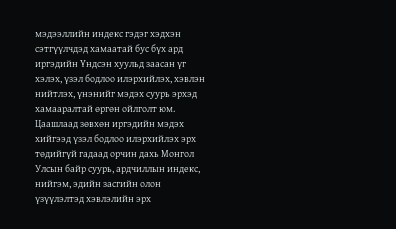мэдээллийн индекс гэдэг хэдхэн сэтгүүлчдэд хамаатай бус бүх ард иргэдийн Үндсэн хуульд заасан үг хэлэх, үзэл бодлоо илэрхийлэх, хэвлэн нийтлэх, үнэнийг мэдэх суурь эрхэд хамааралтай өргөн ойлголт юм. Цаашлаад зөвхөн иргэдийн мэдэх хийгээд үзэл бодлоо илэрхийлэх эрх төдийгүй гадаад орчин дахь Монгол Улсын байр суурь, ардчиллын индекс, нийгэм, эдийн засгийн олон үзүүлэлтэд хэвлэлийн эрх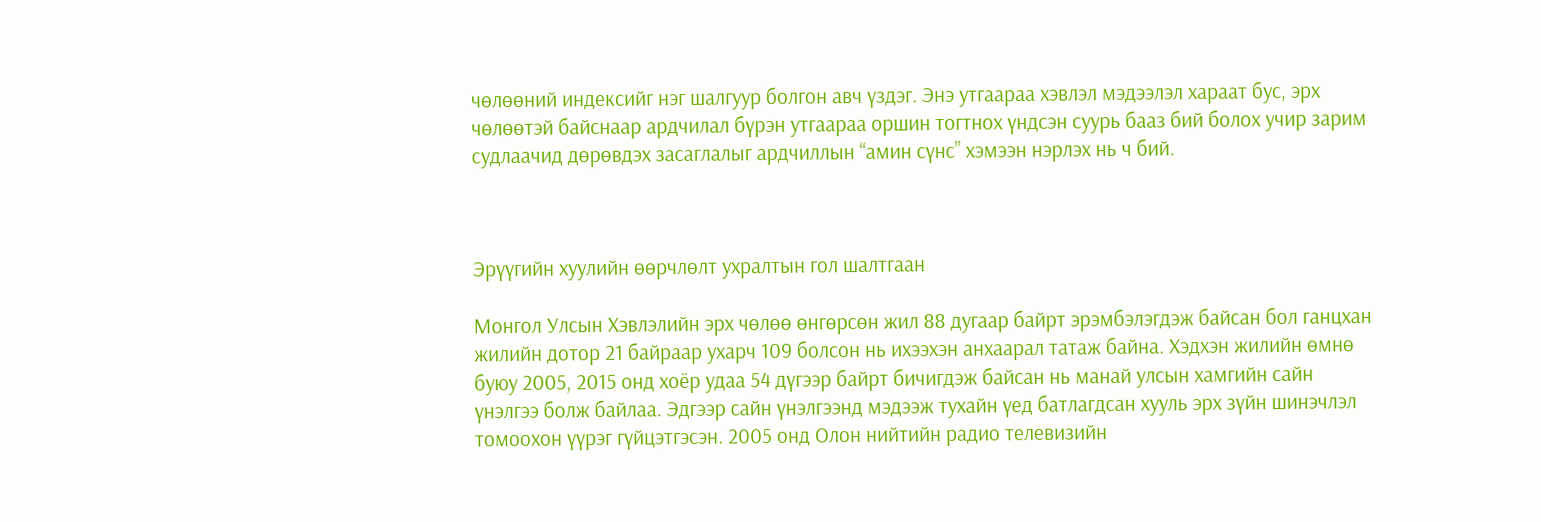чөлөөний индексийг нэг шалгуур болгон авч үздэг. Энэ утгаараа хэвлэл мэдээлэл хараат бус, эрх чөлөөтэй байснаар ардчилал бүрэн утгаараа оршин тогтнох үндсэн суурь бааз бий болох учир зарим судлаачид дөрөвдэх засаглалыг ардчиллын “амин сүнс” хэмээн нэрлэх нь ч бий.



Эрүүгийн хуулийн өөрчлөлт ухралтын гол шалтгаан

Монгол Улсын Хэвлэлийн эрх чөлөө өнгөрсөн жил 88 дугаар байрт эрэмбэлэгдэж байсан бол ганцхан жилийн дотор 21 байраар ухарч 109 болсон нь ихээхэн анхаарал татаж байна. Хэдхэн жилийн өмнө буюу 2005, 2015 онд хоёр удаа 54 дүгээр байрт бичигдэж байсан нь манай улсын хамгийн сайн үнэлгээ болж байлаа. Эдгээр сайн үнэлгээнд мэдээж тухайн үед батлагдсан хууль эрх зүйн шинэчлэл томоохон үүрэг гүйцэтгэсэн. 2005 онд Олон нийтийн радио телевизийн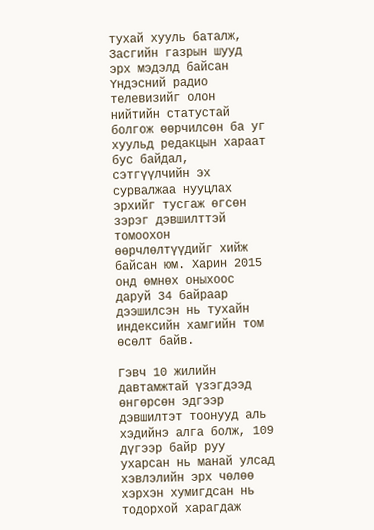тухай хууль баталж, Засгийн газрын шууд эрх мэдэлд байсан Үндэсний радио телевизийг олон нийтийн статустай болгож өөрчилсөн ба уг хуульд редакцын хараат бус байдал, сэтгүүлчийн эх сурвалжаа нууцлах эрхийг тусгаж өгсөн зэрэг дэвшилттэй томоохон өөрчлөлтүүдийг хийж байсан юм. Харин 2015 онд өмнөх оныхоос даруй 34 байраар дээшилсэн нь тухайн индексийн хамгийн том өсөлт байв.

Гэвч 10 жилийн давтамжтай үзэгдээд өнгөрсөн эдгээр дэвшилтэт тоонууд аль хэдийнэ алга болж, 109 дүгээр байр руу ухарсан нь манай улсад хэвлэлийн эрх чөлөө хэрхэн хумигдсан нь тодорхой харагдаж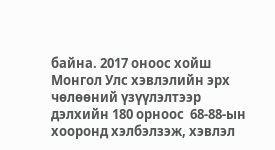байна. 2017 оноос хойш Монгол Улс хэвлэлийн эрх чөлөөний үзүүлэлтээр дэлхийн 180 орноос  68-88-ын хооронд хэлбэлзэж, хэвлэл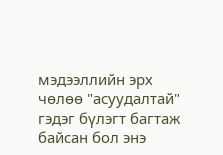мэдээллийн эрх чөлөө "асуудалтай" гэдэг бүлэгт багтаж байсан бол энэ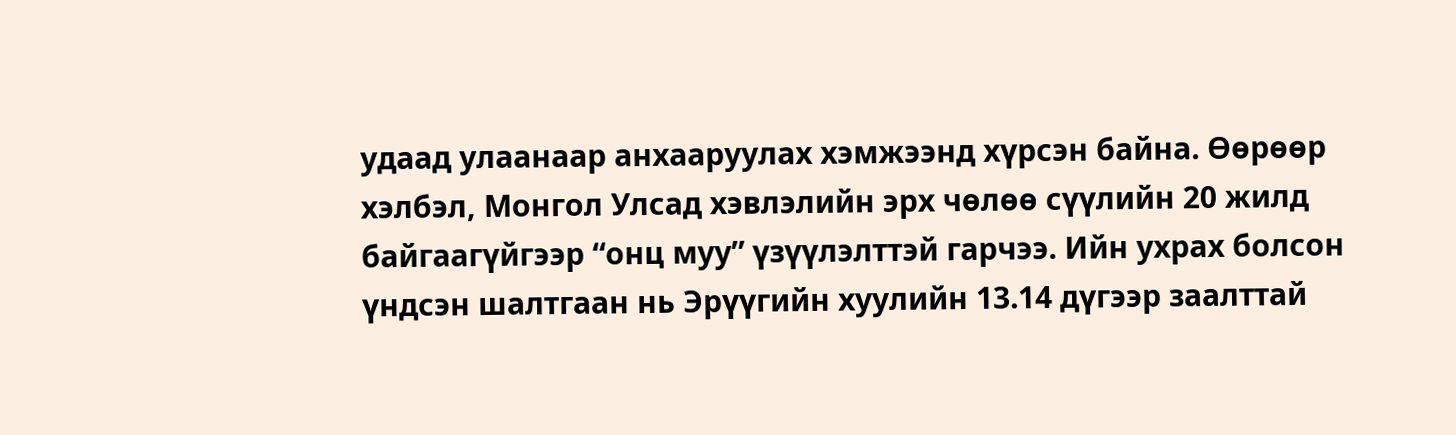удаад улаанаар анхааруулах хэмжээнд хүрсэн байна. Өөрөөр хэлбэл, Монгол Улсад хэвлэлийн эрх чөлөө сүүлийн 20 жилд байгаагүйгээр “онц муу” үзүүлэлттэй гарчээ. Ийн ухрах болсон үндсэн шалтгаан нь Эрүүгийн хуулийн 13.14 дүгээр заалттай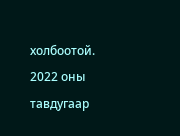холбоотой. 2022 оны тавдугаар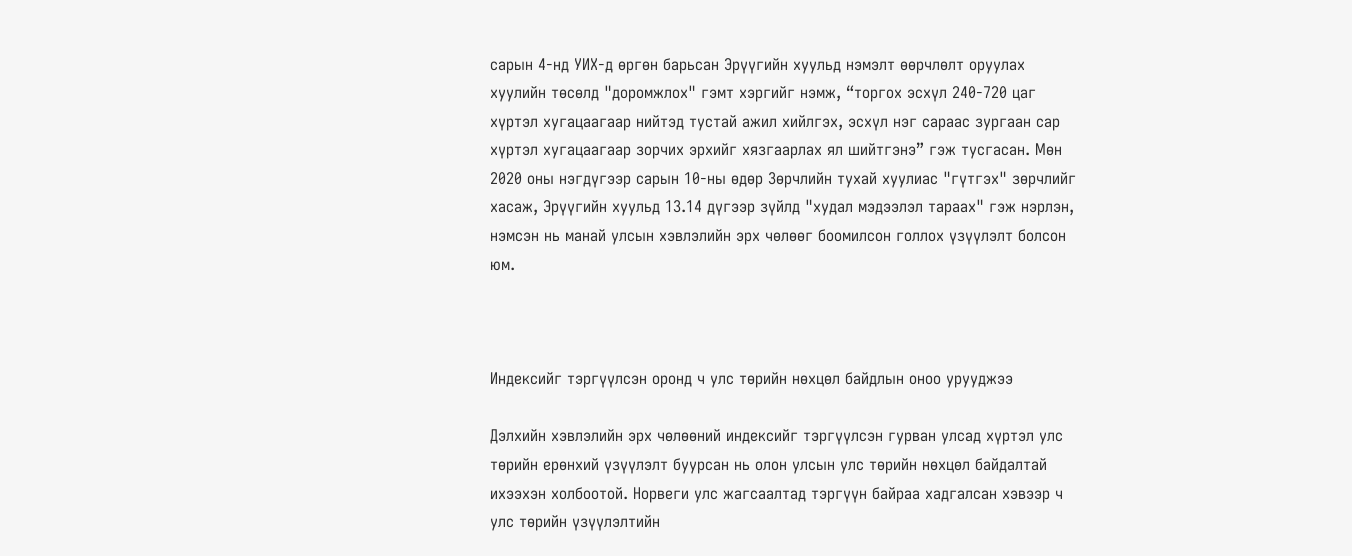сарын 4-нд УИХ-д өргөн барьсан Эрүүгийн хуульд нэмэлт өөрчлөлт оруулах хуулийн төсөлд "доромжлох" гэмт хэргийг нэмж, “торгох эсхүл 240-720 цаг хүртэл хугацаагаар нийтэд тустай ажил хийлгэх, эсхүл нэг сараас зургаан сар хүртэл хугацаагаар зорчих эрхийг хязгаарлах ял шийтгэнэ” гэж тусгасан. Мөн 2020 оны нэгдүгээр сарын 10-ны өдөр Зөрчлийн тухай хуулиас "гүтгэх" зөрчлийг хасаж, Эрүүгийн хуульд 13.14 дүгээр зүйлд "худал мэдээлэл тараах" гэж нэрлэн, нэмсэн нь манай улсын хэвлэлийн эрх чөлөөг боомилсон голлох үзүүлэлт болсон юм.



Индексийг тэргүүлсэн оронд ч улс төрийн нөхцөл байдлын оноо урууджээ

Дэлхийн хэвлэлийн эрх чөлөөний индексийг тэргүүлсэн гурван улсад хүртэл улс төрийн ерөнхий үзүүлэлт буурсан нь олон улсын улс төрийн нөхцөл байдалтай ихээхэн холбоотой. Норвеги улс жагсаалтад тэргүүн байраа хадгалсан хэвээр ч улс төрийн үзүүлэлтийн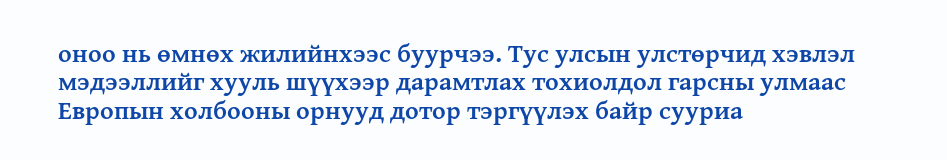оноо нь өмнөх жилийнхээс буурчээ. Тус улсын улстөрчид хэвлэл мэдээллийг хууль шүүхээр дарамтлах тохиолдол гарсны улмаас Европын холбооны орнууд дотор тэргүүлэх байр сууриа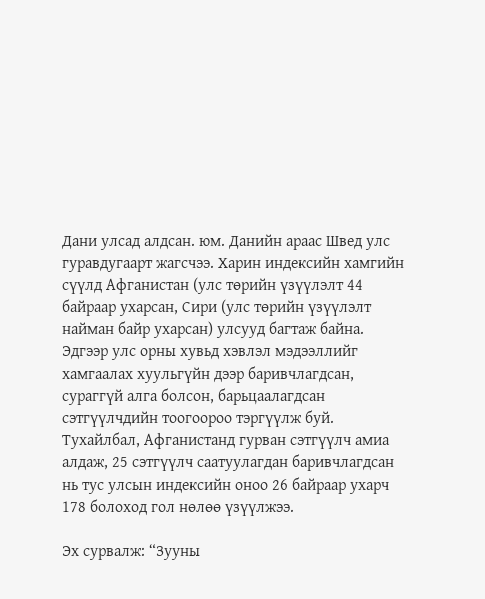Дани улсад алдсан. юм. Данийн араас Швед улс гуравдугаарт жагсчээ. Харин индексийн хамгийн сүүлд Афганистан (улс төрийн үзүүлэлт 44 байраар ухарсан, Сири (улс төрийн үзүүлэлт найман байр ухарсан) улсууд багтаж байна. Эдгээр улс орны хувьд хэвлэл мэдээллийг хамгаалах хуульгүйн дээр баривчлагдсан, сураггүй алга болсон, барьцаалагдсан сэтгүүлчдийн тоогоороо тэргүүлж буй. Тухайлбал, Афганистанд гурван сэтгүүлч амиа алдаж, 25 сэтгүүлч саатуулагдан баривчлагдсан нь тус улсын индексийн оноо 26 байраар ухарч 178 болоход гол нөлөө үзүүлжээ.

Эх сурвалж: “Зууны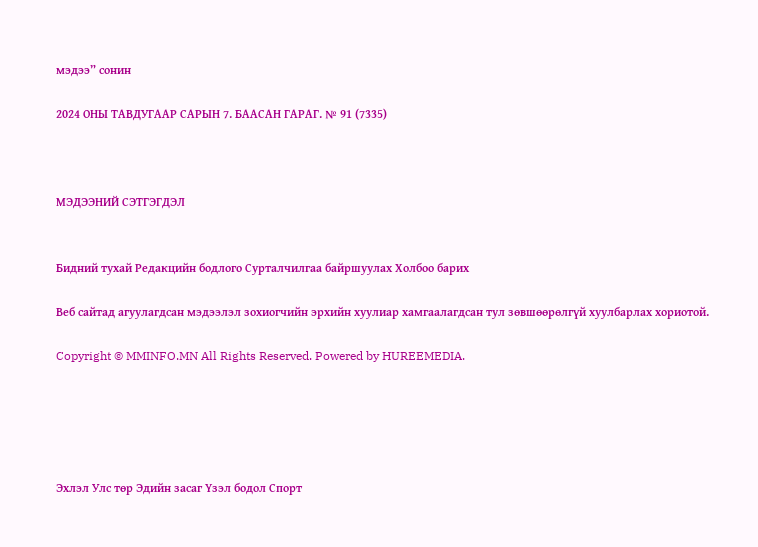мэдээ” сонин

2024 ОНЫ ТАВДУГААР САРЫН 7. БААСАН ГАРАГ. № 91 (7335)



МЭДЭЭНИЙ СЭТГЭГДЭЛ


Бидний тухай Редакцийн бодлого Сурталчилгаа байршуулах Холбоо барих

Веб сайтад агуулагдсан мэдээлэл зохиогчийн эрхийн хуулиар хамгаалагдсан тул зөвшөөрөлгүй хуулбарлах хориотой.

Copyright © MMINFO.MN All Rights Reserved. Powered by HUREEMEDIA.





Эхлэл Улс төр Эдийн засаг Үзэл бодол Спорт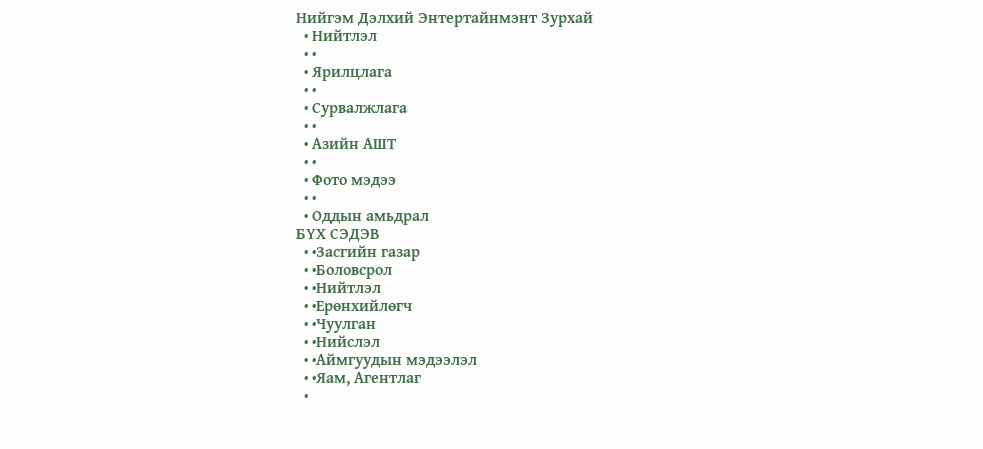Нийгэм Дэлхий Энтертайнмэнт Зурхай
  • Нийтлэл
  • •
  • Ярилцлага
  • •
  • Сурвалжлага
  • •
  • Азийн АШТ
  • •
  • Фото мэдээ
  • •
  • Оддын амьдрал
БҮХ СЭДЭВ
  • •Засгийн газар
  • •Боловсрол
  • •Нийтлэл
  • •Ерөнхийлөгч
  • •Чуулган
  • •Нийслэл
  • •Аймгуудын мэдээлэл
  • •Яам, Агентлаг
  •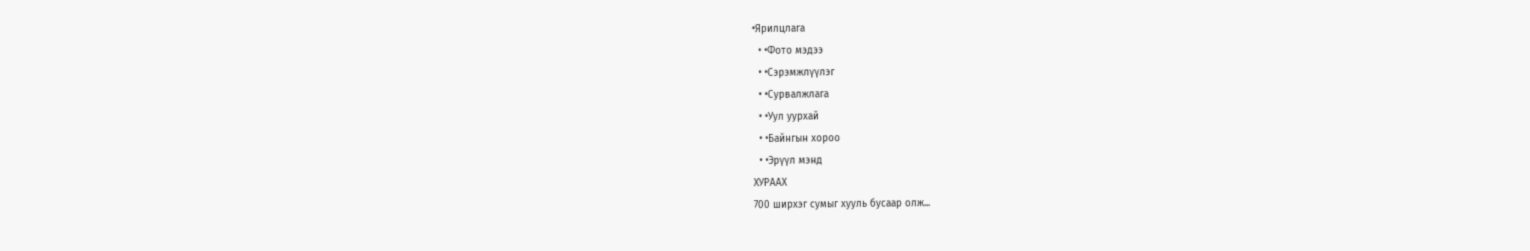•Ярилцлага
  • •Фото мэдээ
  • •Сэрэмжлүүлэг
  • •Сурвалжлага
  • •Уул уурхай
  • •Байнгын хороо
  • •Эрүүл мэнд
ХУРААХ
700 ширхэг сумыг хууль бусаар олж...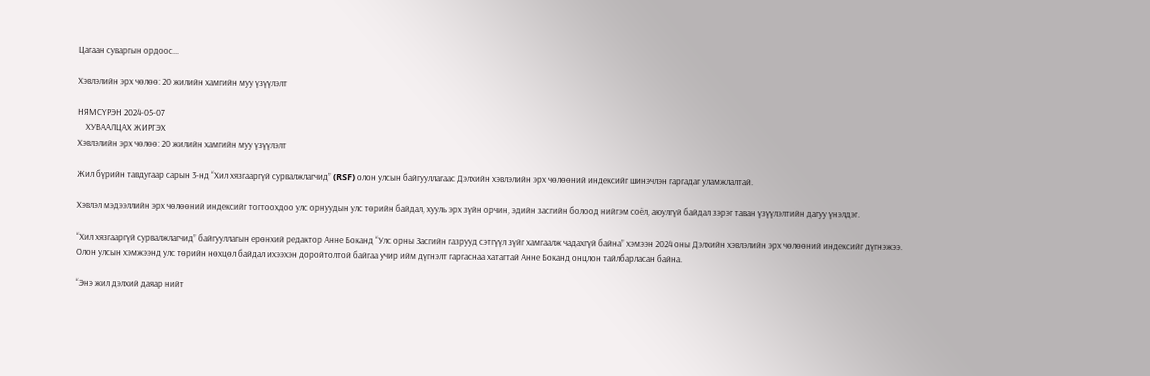Цагаан суваргын ордоос...

Хэвлэлийн эрх чөлөө: 20 жилийн хамгийн муу үзүүлэлт

НЯМСҮРЭН 2024-05-07
    ХУВААЛЦАХ ЖИРГЭХ
Хэвлэлийн эрх чөлөө: 20 жилийн хамгийн муу үзүүлэлт

Жил бүрийн тавдугаар сарын 3-нд “Хил хязгааргүй сурвалжлагчид” (RSF) олон улсын байгууллагаас Дэлхийн хэвлэлийн эрх чөлөөний индексийг шинэчлэн гаргадаг уламжлалтай.

Хэвлэл мэдээллийн эрх чөлөөний индексийг тогтоохдоо улс орнуудын улс төрийн байдал, хууль эрх зүйн орчин, эдийн засгийн болоод нийгэм соёл, аюулгүй байдал зэрэг таван үзүүлэлтийн дагуу үнэлдэг.

“Хил хязгааргүй сурвалжлагчид” байгууллагын ерөнхий редактор Анне Боканд “Улс орны Засгийн газрууд сэтгүүл зүйг хамгаалж чадахгүй байна” хэмээн 2024 оны Дэлхийн хэвлэлийн эрх чөлөөний индексийг дүгнэжээ. Олон улсын хэмжээнд улс төрийн нөхцөл байдал ихээхэн доройтолтой байгаа учир ийм дүгнэлт гаргаснаа хатагтай Анне Боканд онцлон тайлбарласан байна.

“Энэ жил дэлхий даяар нийт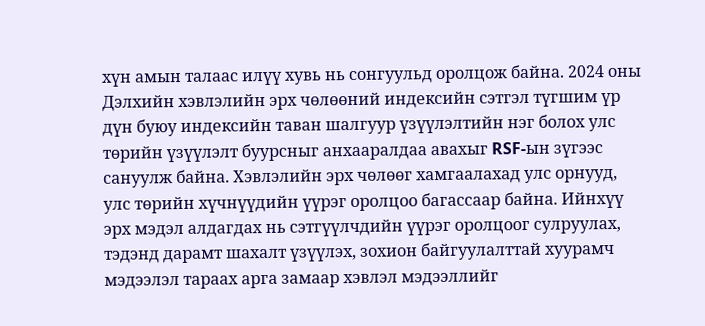хүн амын талаас илүү хувь нь сонгуульд оролцож байна. 2024 оны Дэлхийн хэвлэлийн эрх чөлөөний индексийн сэтгэл түгшим үр дүн буюу индексийн таван шалгуур үзүүлэлтийн нэг болох улс төрийн үзүүлэлт буурсныг анхааралдаа авахыг RSF-ын зүгээс сануулж байна. Хэвлэлийн эрх чөлөөг хамгаалахад улс орнууд, улс төрийн хүчнүүдийн үүрэг оролцоо багассаар байна. Ийнхүү эрх мэдэл алдагдах нь сэтгүүлчдийн үүрэг оролцоог сулруулах, тэдэнд дарамт шахалт үзүүлэх, зохион байгуулалттай хуурамч мэдээлэл тараах арга замаар хэвлэл мэдээллийг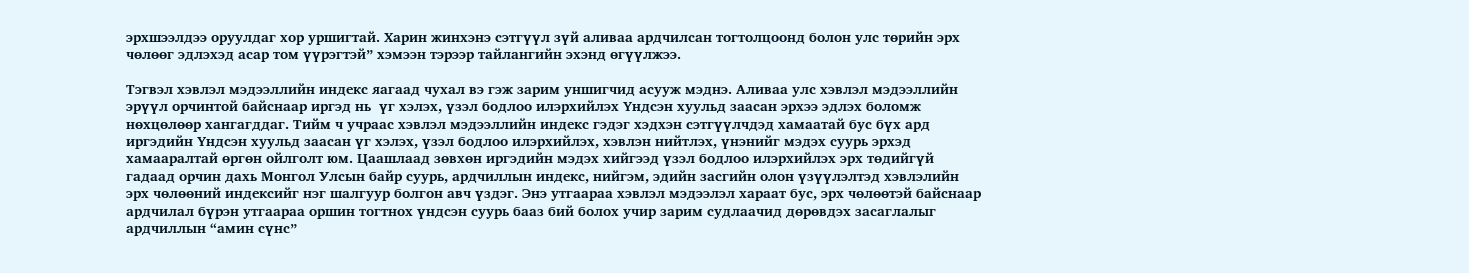эрхшээлдээ оруулдаг хор уршигтай. Харин жинхэнэ сэтгүүл зүй аливаа ардчилсан тогтолцоонд болон улс төрийн эрх чөлөөг эдлэхэд асар том үүрэгтэй” хэмээн тэрээр тайлангийн эхэнд өгүүлжээ.

Тэгвэл хэвлэл мэдээллийн индекс яагаад чухал вэ гэж зарим уншигчид асууж мэднэ. Аливаа улс хэвлэл мэдээллийн эрүүл орчинтой байснаар иргэд нь  үг хэлэх, үзэл бодлоо илэрхийлэх Үндсэн хуульд заасан эрхээ эдлэх боломж нөхцөлөөр хангагддаг. Тийм ч учраас хэвлэл мэдээллийн индекс гэдэг хэдхэн сэтгүүлчдэд хамаатай бус бүх ард иргэдийн Үндсэн хуульд заасан үг хэлэх, үзэл бодлоо илэрхийлэх, хэвлэн нийтлэх, үнэнийг мэдэх суурь эрхэд хамааралтай өргөн ойлголт юм. Цаашлаад зөвхөн иргэдийн мэдэх хийгээд үзэл бодлоо илэрхийлэх эрх төдийгүй гадаад орчин дахь Монгол Улсын байр суурь, ардчиллын индекс, нийгэм, эдийн засгийн олон үзүүлэлтэд хэвлэлийн эрх чөлөөний индексийг нэг шалгуур болгон авч үздэг. Энэ утгаараа хэвлэл мэдээлэл хараат бус, эрх чөлөөтэй байснаар ардчилал бүрэн утгаараа оршин тогтнох үндсэн суурь бааз бий болох учир зарим судлаачид дөрөвдэх засаглалыг ардчиллын “амин сүнс”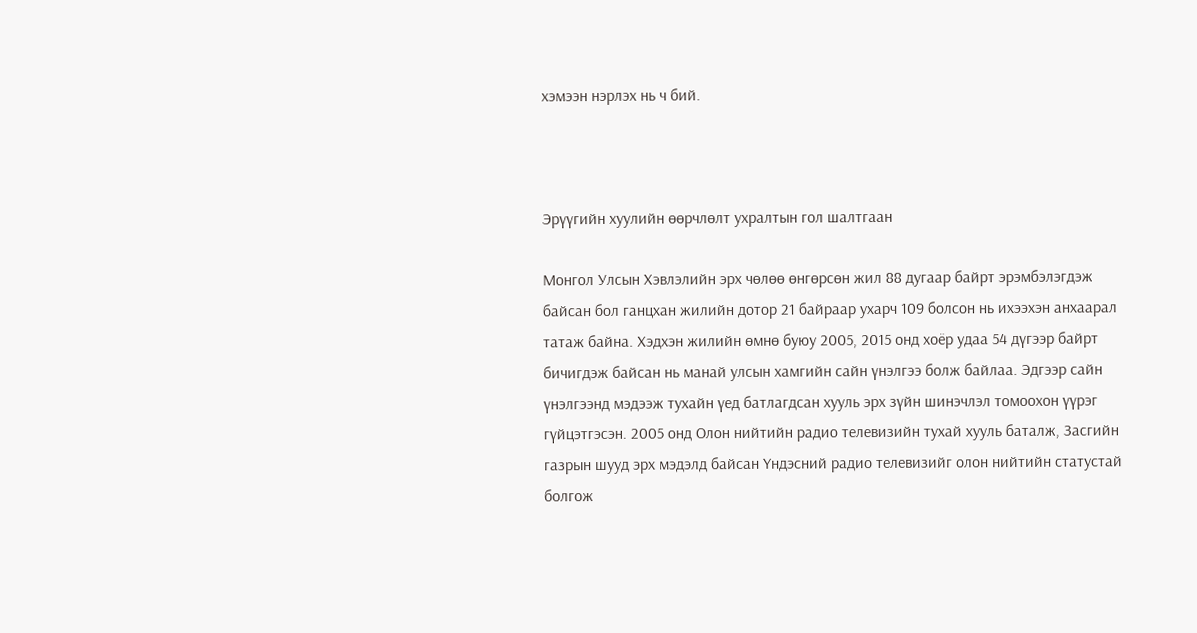хэмээн нэрлэх нь ч бий.



Эрүүгийн хуулийн өөрчлөлт ухралтын гол шалтгаан

Монгол Улсын Хэвлэлийн эрх чөлөө өнгөрсөн жил 88 дугаар байрт эрэмбэлэгдэж байсан бол ганцхан жилийн дотор 21 байраар ухарч 109 болсон нь ихээхэн анхаарал татаж байна. Хэдхэн жилийн өмнө буюу 2005, 2015 онд хоёр удаа 54 дүгээр байрт бичигдэж байсан нь манай улсын хамгийн сайн үнэлгээ болж байлаа. Эдгээр сайн үнэлгээнд мэдээж тухайн үед батлагдсан хууль эрх зүйн шинэчлэл томоохон үүрэг гүйцэтгэсэн. 2005 онд Олон нийтийн радио телевизийн тухай хууль баталж, Засгийн газрын шууд эрх мэдэлд байсан Үндэсний радио телевизийг олон нийтийн статустай болгож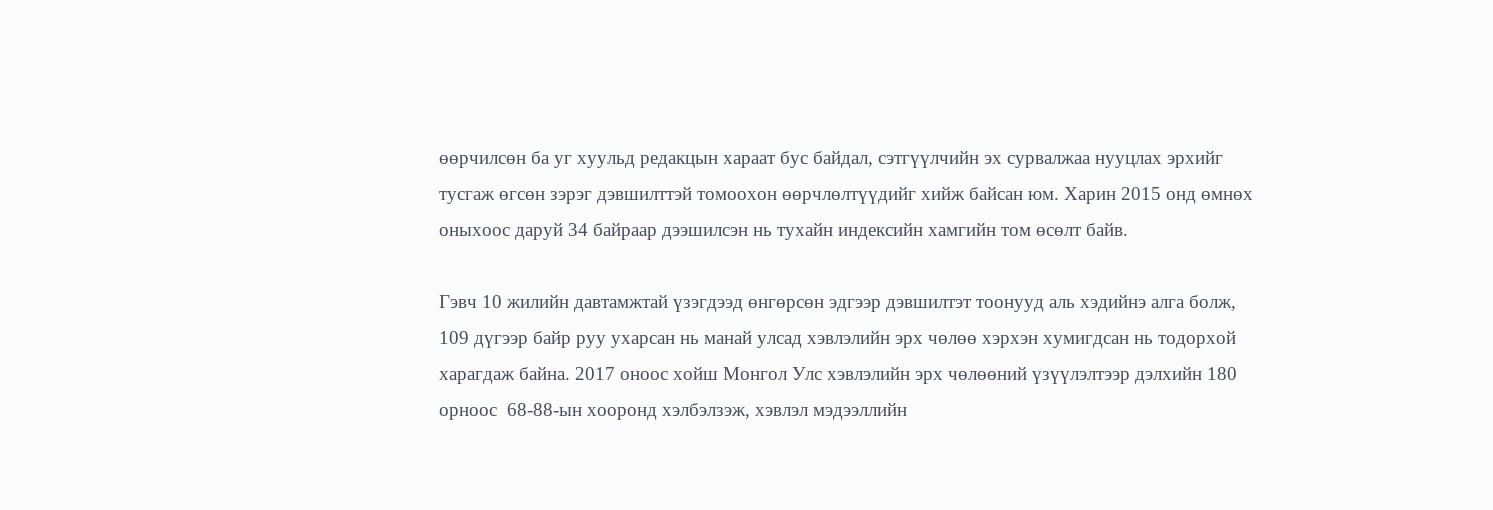өөрчилсөн ба уг хуульд редакцын хараат бус байдал, сэтгүүлчийн эх сурвалжаа нууцлах эрхийг тусгаж өгсөн зэрэг дэвшилттэй томоохон өөрчлөлтүүдийг хийж байсан юм. Харин 2015 онд өмнөх оныхоос даруй 34 байраар дээшилсэн нь тухайн индексийн хамгийн том өсөлт байв.

Гэвч 10 жилийн давтамжтай үзэгдээд өнгөрсөн эдгээр дэвшилтэт тоонууд аль хэдийнэ алга болж, 109 дүгээр байр руу ухарсан нь манай улсад хэвлэлийн эрх чөлөө хэрхэн хумигдсан нь тодорхой харагдаж байна. 2017 оноос хойш Монгол Улс хэвлэлийн эрх чөлөөний үзүүлэлтээр дэлхийн 180 орноос  68-88-ын хооронд хэлбэлзэж, хэвлэл мэдээллийн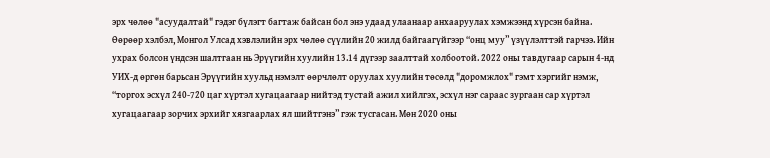эрх чөлөө "асуудалтай" гэдэг бүлэгт багтаж байсан бол энэ удаад улаанаар анхааруулах хэмжээнд хүрсэн байна. Өөрөөр хэлбэл, Монгол Улсад хэвлэлийн эрх чөлөө сүүлийн 20 жилд байгаагүйгээр “онц муу” үзүүлэлттэй гарчээ. Ийн ухрах болсон үндсэн шалтгаан нь Эрүүгийн хуулийн 13.14 дүгээр заалттай холбоотой. 2022 оны тавдугаар сарын 4-нд УИХ-д өргөн барьсан Эрүүгийн хуульд нэмэлт өөрчлөлт оруулах хуулийн төсөлд "доромжлох" гэмт хэргийг нэмж, “торгох эсхүл 240-720 цаг хүртэл хугацаагаар нийтэд тустай ажил хийлгэх, эсхүл нэг сараас зургаан сар хүртэл хугацаагаар зорчих эрхийг хязгаарлах ял шийтгэнэ” гэж тусгасан. Мөн 2020 оны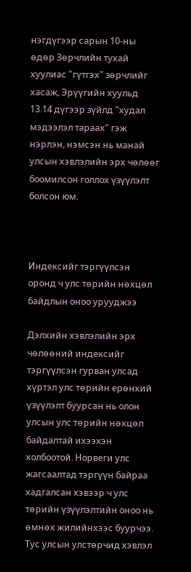нэгдүгээр сарын 10-ны өдөр Зөрчлийн тухай хуулиас "гүтгэх" зөрчлийг хасаж, Эрүүгийн хуульд 13.14 дүгээр зүйлд "худал мэдээлэл тараах" гэж нэрлэн, нэмсэн нь манай улсын хэвлэлийн эрх чөлөөг боомилсон голлох үзүүлэлт болсон юм.



Индексийг тэргүүлсэн оронд ч улс төрийн нөхцөл байдлын оноо урууджээ

Дэлхийн хэвлэлийн эрх чөлөөний индексийг тэргүүлсэн гурван улсад хүртэл улс төрийн ерөнхий үзүүлэлт буурсан нь олон улсын улс төрийн нөхцөл байдалтай ихээхэн холбоотой. Норвеги улс жагсаалтад тэргүүн байраа хадгалсан хэвээр ч улс төрийн үзүүлэлтийн оноо нь өмнөх жилийнхээс буурчээ. Тус улсын улстөрчид хэвлэл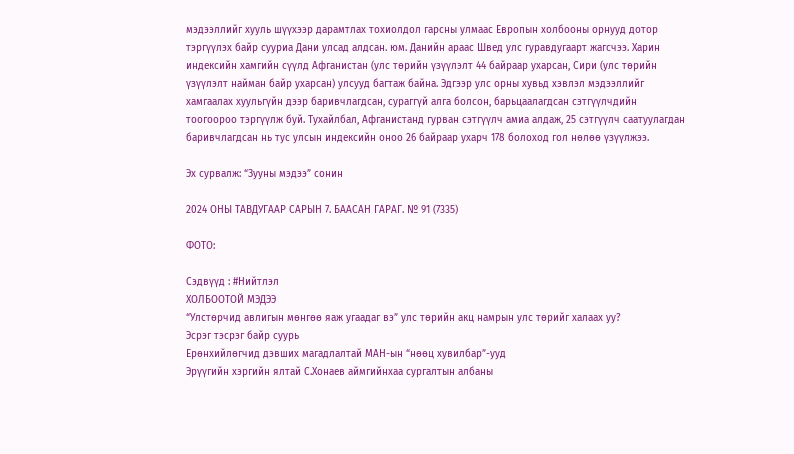мэдээллийг хууль шүүхээр дарамтлах тохиолдол гарсны улмаас Европын холбооны орнууд дотор тэргүүлэх байр сууриа Дани улсад алдсан. юм. Данийн араас Швед улс гуравдугаарт жагсчээ. Харин индексийн хамгийн сүүлд Афганистан (улс төрийн үзүүлэлт 44 байраар ухарсан, Сири (улс төрийн үзүүлэлт найман байр ухарсан) улсууд багтаж байна. Эдгээр улс орны хувьд хэвлэл мэдээллийг хамгаалах хуульгүйн дээр баривчлагдсан, сураггүй алга болсон, барьцаалагдсан сэтгүүлчдийн тоогоороо тэргүүлж буй. Тухайлбал, Афганистанд гурван сэтгүүлч амиа алдаж, 25 сэтгүүлч саатуулагдан баривчлагдсан нь тус улсын индексийн оноо 26 байраар ухарч 178 болоход гол нөлөө үзүүлжээ.

Эх сурвалж: “Зууны мэдээ” сонин

2024 ОНЫ ТАВДУГААР САРЫН 7. БААСАН ГАРАГ. № 91 (7335)

ФОТО:

Сэдвүүд : #Нийтлэл
ХОЛБООТОЙ МЭДЭЭ
“Улстөрчид авлигын мөнгөө яаж угаадаг вэ” улс төрийн акц намрын улс төрийг халаах уу?
Эсрэг тэсрэг байр суурь
Ерөнхийлөгчид дэвших магадлалтай МАН-ын “нөөц хувилбар”-ууд
Эрүүгийн хэргийн ялтай С.Хонаев аймгийнхаа сургалтын албаны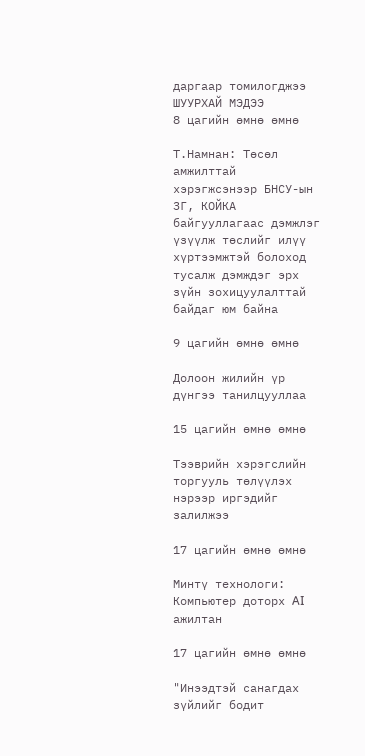даргаар томилогджээ
ШУУРХАЙ МЭДЭЭ
8 цагийн өмнө өмнө

Т.Намнан: Төсөл амжилттай хэрэгжсэнээр БНСУ-ын ЗГ, КОЙКА байгууллагаас дэмжлэг үзүүлж төслийг илүү хүртээмжтэй болоход тусалж дэмждэг эрх зүйн зохицуулалттай байдаг юм байна

9 цагийн өмнө өмнө

Долоон жилийн үр дүнгээ танилцууллаа

15 цагийн өмнө өмнө

Тээврийн хэрэгслийн торгууль төлүүлэх нэрээр иргэдийг залилжээ

17 цагийн өмнө өмнө

Минтү технологи: Компьютер доторх AI ажилтан

17 цагийн өмнө өмнө

"Инээдтэй санагдах зүйлийг бодит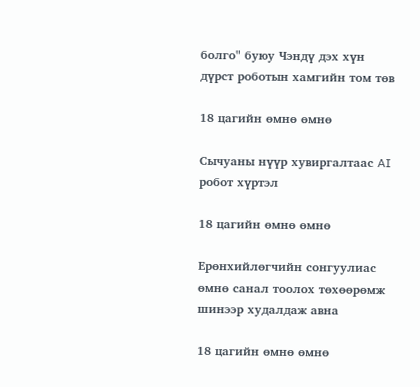болго" буюу Чэндү дэх хүн дүрст роботын хамгийн том төв

18 цагийн өмнө өмнө

Сычуаны нүүр хувиргалтаас AI робот хүртэл

18 цагийн өмнө өмнө

Ерөнхийлөгчийн сонгуулиас өмнө санал тоолох төхөөрөмж шинээр худалдаж авна

18 цагийн өмнө өмнө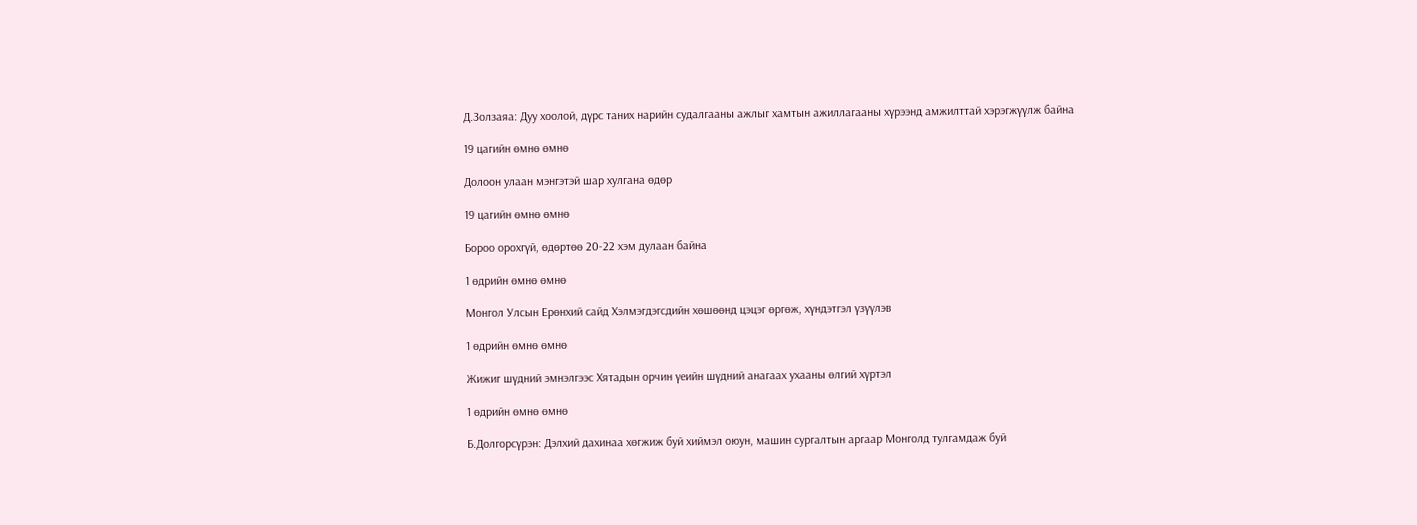Д.Золзаяа: Дуу хоолой, дүрс таних нарийн судалгааны ажлыг хамтын ажиллагааны хүрээнд амжилттай хэрэгжүүлж байна

19 цагийн өмнө өмнө

Долоон улаан мэнгэтэй шар хулгана өдөр

19 цагийн өмнө өмнө

Бороо орохгүй, өдөртөө 20-22 хэм дулаан байна

1 өдрийн өмнө өмнө

Монгол Улсын Ерөнхий сайд Хэлмэгдэгсдийн хөшөөнд цэцэг өргөж, хүндэтгэл үзүүлэв

1 өдрийн өмнө өмнө

Жижиг шүдний эмнэлгээс Хятадын орчин үеийн шүдний анагаах ухааны өлгий хүртэл

1 өдрийн өмнө өмнө

Б.Долгорсүрэн: Дэлхий дахинаа хөгжиж буй хиймэл оюун, машин сургалтын аргаар Монголд тулгамдаж буй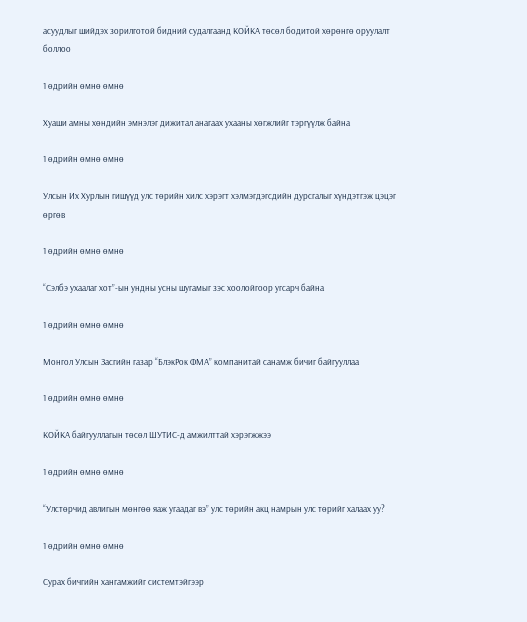асуудлыг шийдэх зорилготой бидний судалгаанд КОЙКА төсөл бодитой хөрөнгө оруулалт боллоо

1 өдрийн өмнө өмнө

Хуаши амны хөндийн эмнэлэг дижитал анагаах ухааны хөгжлийг тэргүүлж байна

1 өдрийн өмнө өмнө

Улсын Их Хурлын гишүүд улс төрийн хилс хэрэгт хэлмэгдэгсдийн дурсгалыг хүндэтгэж цэцэг өргөв

1 өдрийн өмнө өмнө

“Сэлбэ ухаалаг хот”-ын ундны усны шугамыг зэс хоолойгоор угсарч байна

1 өдрийн өмнө өмнө

Монгол Улсын Засгийн газар “БлэкРок ФМА” компанитай санамж бичиг байгууллаа

1 өдрийн өмнө өмнө

КОЙКА байгууллагын төсөл ШУТИС-д амжилттай хэрэгжжээ

1 өдрийн өмнө өмнө

“Улстөрчид авлигын мөнгөө яаж угаадаг вэ” улс төрийн акц намрын улс төрийг халаах уу?

1 өдрийн өмнө өмнө

Сурах бичгийн хангамжийг системтэйгээр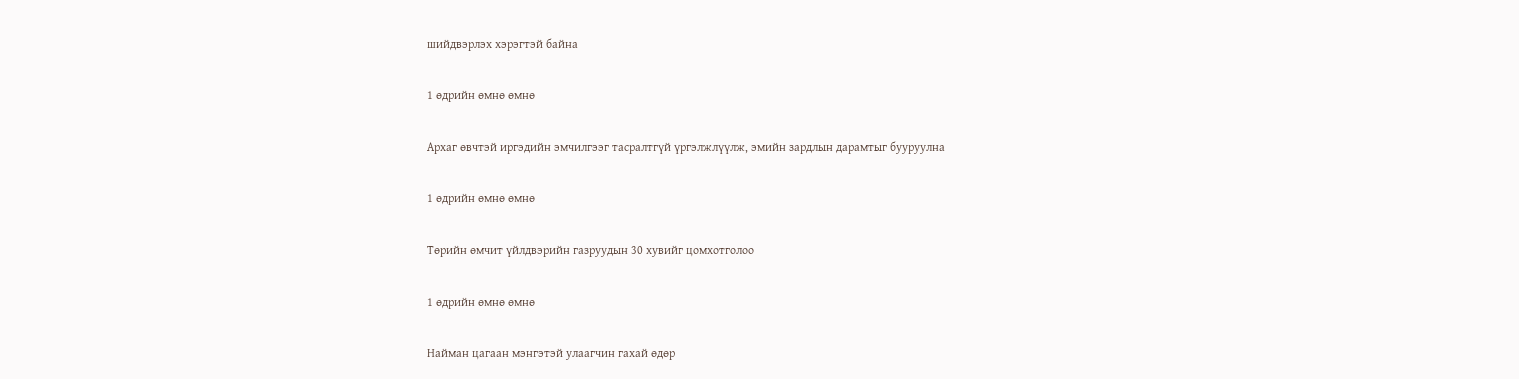шийдвэрлэх хэрэгтэй байна

1 өдрийн өмнө өмнө

Архаг өвчтэй иргэдийн эмчилгээг тасралтгүй үргэлжлүүлж, эмийн зардлын дарамтыг бууруулна

1 өдрийн өмнө өмнө

Төрийн өмчит үйлдвэрийн газруудын 30 хувийг цомхотголоо

1 өдрийн өмнө өмнө

Найман цагаан мэнгэтэй улаагчин гахай өдөр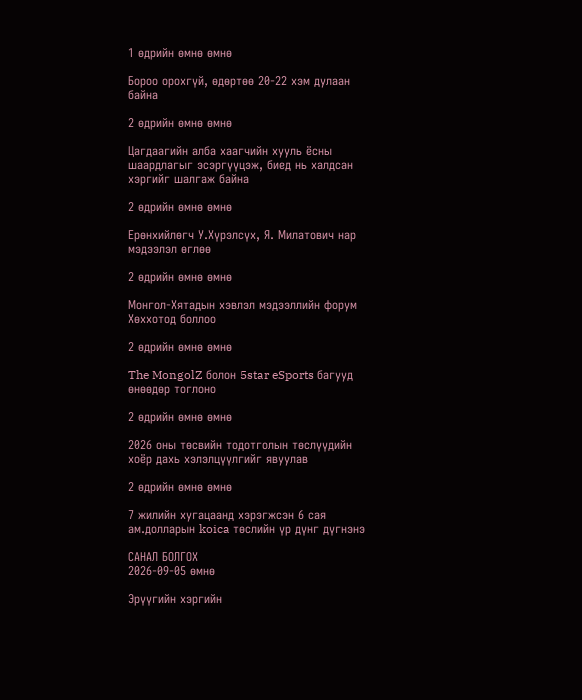1 өдрийн өмнө өмнө

Бороо орохгүй, өдөртөө 20-22 хэм дулаан байна

2 өдрийн өмнө өмнө

Цагдаагийн алба хаагчийн хууль ёсны шаардлагыг эсэргүүцэж, биед нь халдсан хэргийг шалгаж байна

2 өдрийн өмнө өмнө

Ерөнхийлөгч У.Хүрэлсүх, Я. Милатович нар мэдээлэл өглөө

2 өдрийн өмнө өмнө

Монгол-Хятадын хэвлэл мэдээллийн форум Хөххотод боллоо

2 өдрийн өмнө өмнө

The MongolZ болон 5star eSports багууд өнөөдөр тоглоно

2 өдрийн өмнө өмнө

2026 оны төсвийн тодотголын төслүүдийн хоёр дахь хэлэлцүүлгийг явуулав

2 өдрийн өмнө өмнө

7 жилийн хугацаанд хэрэгжсэн 6 сая ам.долларын koica төслийн үр дүнг дүгнэнэ

САНАЛ БОЛГОХ
2026-09-05 өмнө

Эрүүгийн хэргийн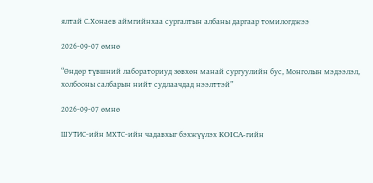ялтай С.Хонаев аймгийнхаа сургалтын албаны даргаар томилогджээ

2026-09-07 өмнө

“Өндөр түвшний лабораториуд зөвхөн манай сургуулийн бус, Монголын мэдээлэл, холбооны салбарын нийт судлаачдад нээлттэй”

2026-09-07 өмнө

ШУТИС-ийн МХТС-ийн чадавхыг бэхжүүлэх KOICA-гийн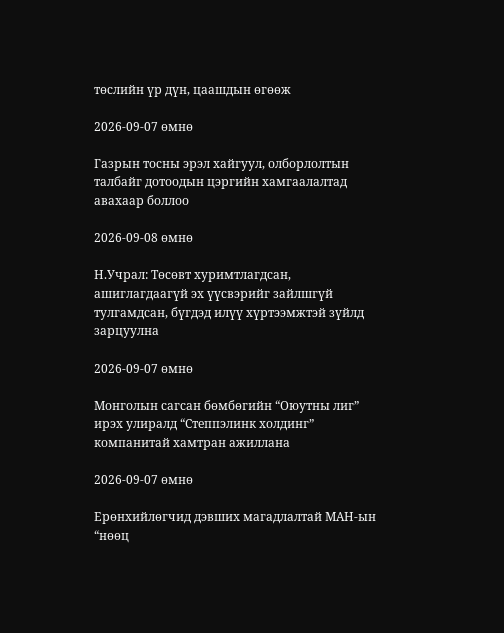төслийн үр дүн, цаашдын өгөөж

2026-09-07 өмнө

Газрын тосны эрэл хайгуул, олборлолтын талбайг дотоодын цэргийн хамгаалалтад авахаар боллоо

2026-09-08 өмнө

Н.Учрал: Төсөвт хуримтлагдсан, ашиглагдаагүй эх үүсвэрийг зайлшгүй тулгамдсан, бүгдэд илүү хүртээмжтэй зүйлд зарцуулна

2026-09-07 өмнө

Монголын сагсан бөмбөгийн “Оюутны лиг” ирэх улиралд “Степпэлинк холдинг” компанитай хамтран ажиллана

2026-09-07 өмнө

Ерөнхийлөгчид дэвших магадлалтай МАН-ын “нөөц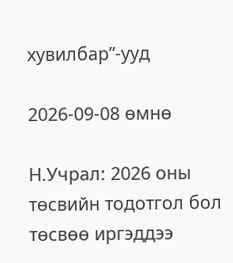хувилбар”-ууд

2026-09-08 өмнө

Н.Учрал: 2026 оны төсвийн тодотгол бол төсвөө иргэддээ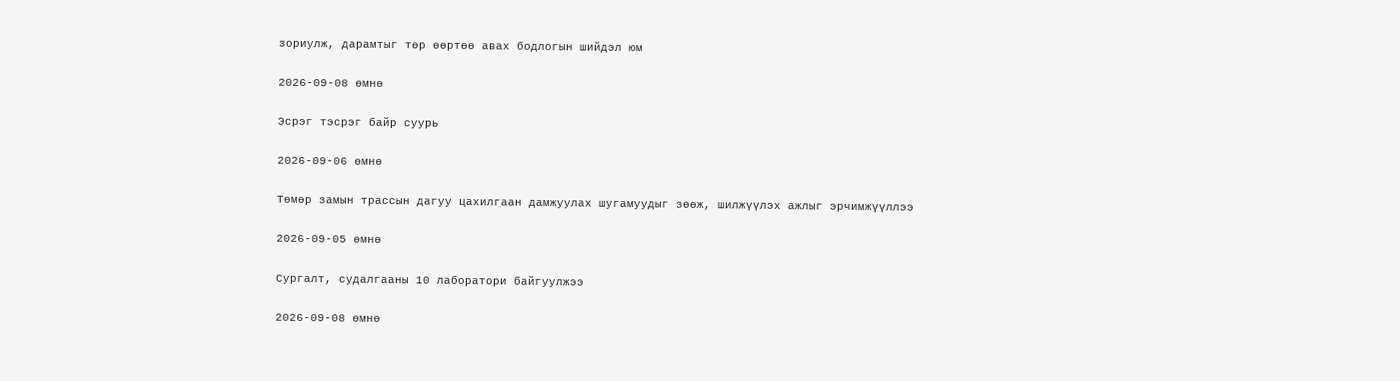зориулж, дарамтыг төр өөртөө авах бодлогын шийдэл юм

2026-09-08 өмнө

Эсрэг тэсрэг байр суурь

2026-09-06 өмнө

Төмөр замын трассын дагуу цахилгаан дамжуулах шугамуудыг зөөж, шилжүүлэх ажлыг эрчимжүүллээ

2026-09-05 өмнө

Сургалт, судалгааны 10 лаборатори байгуулжээ

2026-09-08 өмнө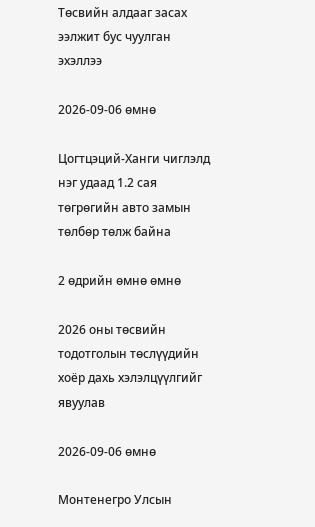Төсвийн алдааг засах ээлжит бус чуулган эхэллээ

2026-09-06 өмнө

Цогтцэций-Ханги чиглэлд нэг удаад 1.2 сая төгрөгийн авто замын төлбөр төлж байна

2 өдрийн өмнө өмнө

2026 оны төсвийн тодотголын төслүүдийн хоёр дахь хэлэлцүүлгийг явуулав

2026-09-06 өмнө

Монтенегро Улсын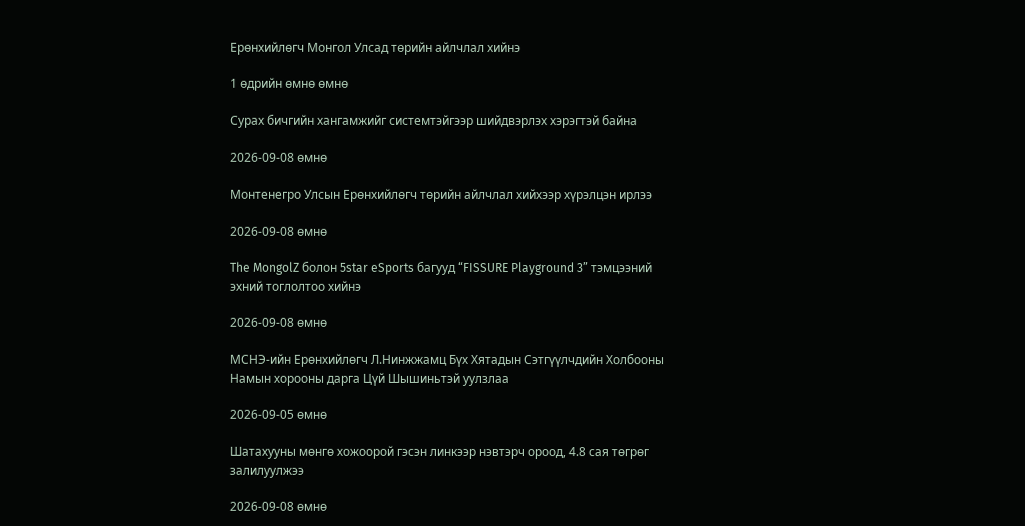Ерөнхийлөгч Монгол Улсад төрийн айлчлал хийнэ

1 өдрийн өмнө өмнө

Сурах бичгийн хангамжийг системтэйгээр шийдвэрлэх хэрэгтэй байна

2026-09-08 өмнө

Монтенегро Улсын Ерөнхийлөгч төрийн айлчлал хийхээр хүрэлцэн ирлээ

2026-09-08 өмнө

The MongolZ болон 5star eSports багууд “FISSURE Playground 3” тэмцээний эхний тоглолтоо хийнэ

2026-09-08 өмнө

МСНЭ-ийн Ерөнхийлөгч Л.Нинжжамц Бүх Хятадын Сэтгүүлчдийн Холбооны Намын хорооны дарга Цүй Шышиньтэй уулзлаа

2026-09-05 өмнө

Шатахууны мөнгө хожоорой гэсэн линкээр нэвтэрч ороод, 4.8 сая төгрөг залилуулжээ

2026-09-08 өмнө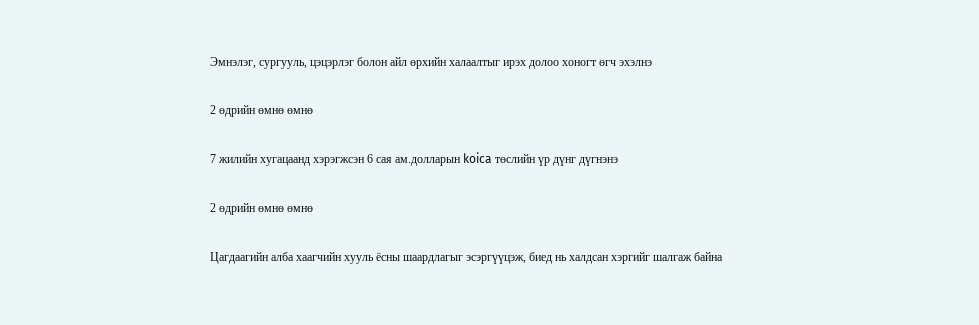Эмнэлэг, сургууль, цэцэрлэг болон айл өрхийн халаалтыг ирэх долоо хоногт өгч эхэлнэ

2 өдрийн өмнө өмнө

7 жилийн хугацаанд хэрэгжсэн 6 сая ам.долларын koica төслийн үр дүнг дүгнэнэ

2 өдрийн өмнө өмнө

Цагдаагийн алба хаагчийн хууль ёсны шаардлагыг эсэргүүцэж, биед нь халдсан хэргийг шалгаж байна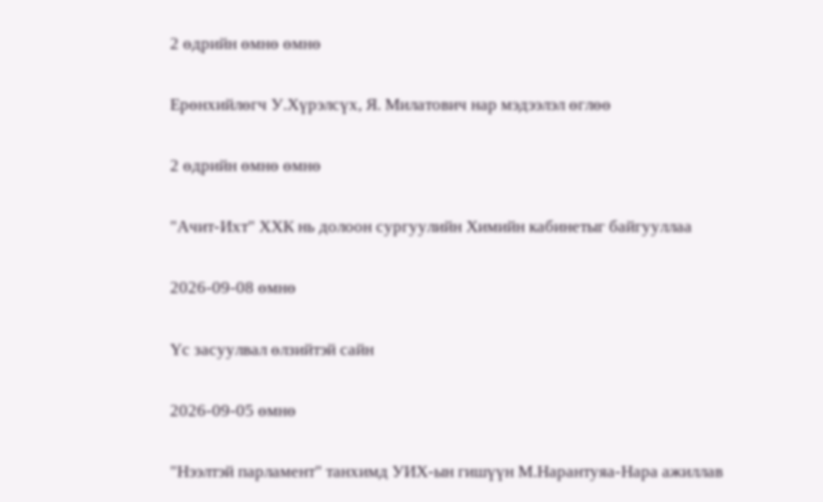2 өдрийн өмнө өмнө

Ерөнхийлөгч У.Хүрэлсүх, Я. Милатович нар мэдээлэл өглөө

2 өдрийн өмнө өмнө

"Ачит-Ихт" ХХК нь долоон сургуулийн Химийн кабинетыг байгууллаа

2026-09-08 өмнө

Үс засуулвал өлзийтэй сайн

2026-09-05 өмнө

"Нээлтэй парламент" танхимд УИХ-ын гишүүн М.Нарантуяа-Нара ажиллав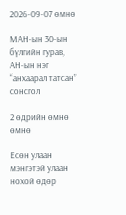2026-09-07 өмнө

МАН-ын 30-ын бүлгийн гурав, АН-ын нэг “анхаарал татсан” сонсгол

2 өдрийн өмнө өмнө

Есөн улаан мэнгэтэй улаан нохой өдөр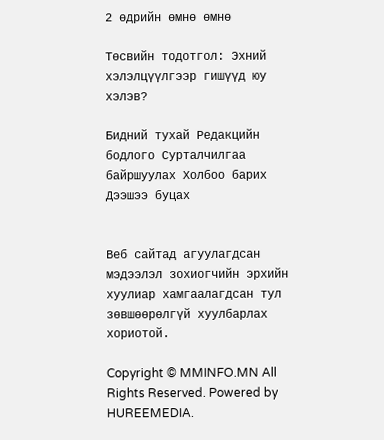2 өдрийн өмнө өмнө

Төсвийн тодотгол: Эхний хэлэлцүүлгээр гишүүд юу хэлэв?

Бидний тухай Редакцийн бодлого Сурталчилгаа байршуулах Холбоо барих Дээшээ буцах


Веб сайтад агуулагдсан мэдээлэл зохиогчийн эрхийн хуулиар хамгаалагдсан тул зөвшөөрөлгүй хуулбарлах хориотой.

Copyright © MMINFO.MN All Rights Reserved. Powered by HUREEMEDIA.